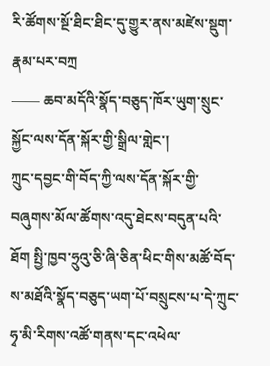རི་ཚོགས་སྔོ་ཐིང་ཐིང་དུ་གྱུར་ནས་མཛེས་སྡུག་རྣམ་པར་བཀྲ
—— ཆབ་མདོའི་སྣོད་བཅུད་ཁོར་ཡུག་སྲུང་སྐྱོང་ལས་དོན་སྐོར་གྱི་སྒྲིལ་གླེང་།
ཀྲུང་དབྱང་གི་བོད་ཀྱི་ལས་དོན་སྐོར་གྱི་བཞུགས་མོལ་ཚོགས་འདུ་ཐེངས་བདུན་པའི་ཐོག སྤྱི་ཁྱབ་ཧྲུའུ་ཅི་ཞི་ཅིན་ཕིང་གིས་མཚོ་བོད་ས་མཐོའི་སྣོད་བཅུད་ཡག་པོ་བསྲུངས་པ་དེ་ཀྲུང་ཧྭ་མི་རིགས་འཚོ་གནས་དང་འཕེལ་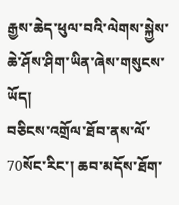རྒྱས་ཆེད་ཕུལ་བའི་ལེགས་སྐྱེས་ཆེ་ཤོས་ཤིག་ཡིན་ཞེས་གསུངས་ཡོད།
བཅིངས་འགྲོལ་ཐོབ་ནས་ལོ་70སོང་རིང་། ཆབ་མདོས་ཐོག་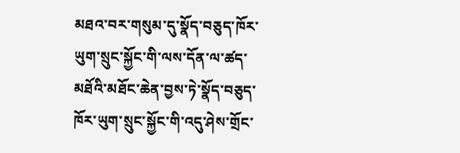མཐའ་བར་གསུམ་དུ་སྣོད་བཅུད་ཁོར་ཡུག་སྲུང་སྐྱོང་གི་ལས་དོན་ལ་ཚད་མཐོའི་མཐོང་ཆེན་བྱས་ཏེ་སྣོད་བཅུད་ཁོར་ཡུག་སྲུང་སྐྱོང་གི་འདུ་ཤེས་གྲོང་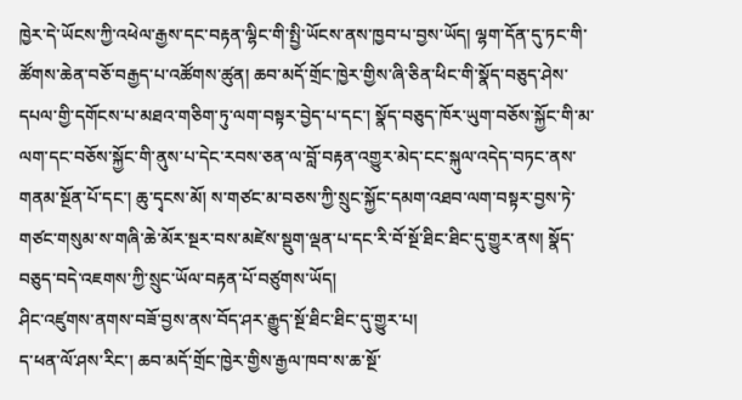ཁྱེར་དེ་ཡོངས་ཀྱི་འཕེལ་རྒྱས་དང་བརྟན་ལྷིང་གི་སྤྱི་ཡོངས་ནས་ཁྱབ་པ་བྱས་ཡོད། ལྷག་དོན་དུ་ཏང་གི་ཚོགས་ཆེན་བཅོ་བརྒྱད་པ་འཚོགས་ཚུན། ཆབ་མདོ་གྲོང་ཁྱེར་གྱིས་ཞི་ཅིན་ཕིང་གི་སྣོད་བཅུད་ཤེས་དཔལ་གྱི་དགོངས་པ་མཐའ་གཅིག་ཏུ་ལག་བསྟར་བྱེད་པ་དང་། སྣོད་བཅུད་ཁོར་ཡུག་བཅོས་སྐྱོང་གི་མ་ལག་དང་བཅོས་སྐྱོང་གི་ནུས་པ་དེང་རབས་ཅན་ལ་བློ་བརྟན་འགྱུར་མེད་ངང་སྐུལ་འདེད་བཏང་ནས་གནམ་སྔོན་པོ་དང་། ཆུ་དྭངས་མོ། ས་གཙང་མ་བཅས་ཀྱི་སྲུང་སྐྱོང་དམག་འཐབ་ལག་བསྟར་བྱས་ཏེ་གཙང་གསུམ་ས་གཞི་ཆེ་མོར་སྔར་བས་མཛེས་སྡུག་ལྡན་པ་དང་རི་བོ་སྔོ་ཐིང་ཐིང་དུ་གྱུར་ནས། སྣོད་བཅུད་བདེ་འཇགས་ཀྱི་སྲུང་ཡོལ་བརྟན་པོ་བཙུགས་ཡོད།
ཤིང་འཛུགས་ནགས་བཟོ་བྱས་ནས་བོད་ཤར་རྒྱུད་སྔོ་ཐིང་ཐིང་དུ་གྱུར་པ།
ད་ཕན་ལོ་ཤས་རིང་། ཆབ་མདོ་གྲོང་ཁྱེར་གྱིས་རྒྱལ་ཁབ་ས་ཆ་སྔོ་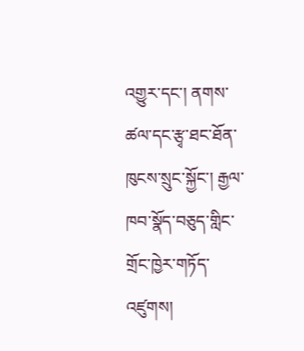འགྱུར་དང་། ནགས་ཚལ་དང་རྩྭ་ཐང་ཐོན་ཁུངས་སྲུང་སྐྱོང་། རྒྱལ་ཁབ་སྣོད་བཅུད་གླིང་གྲོང་ཁྱེར་གཏོད་འཛུགས།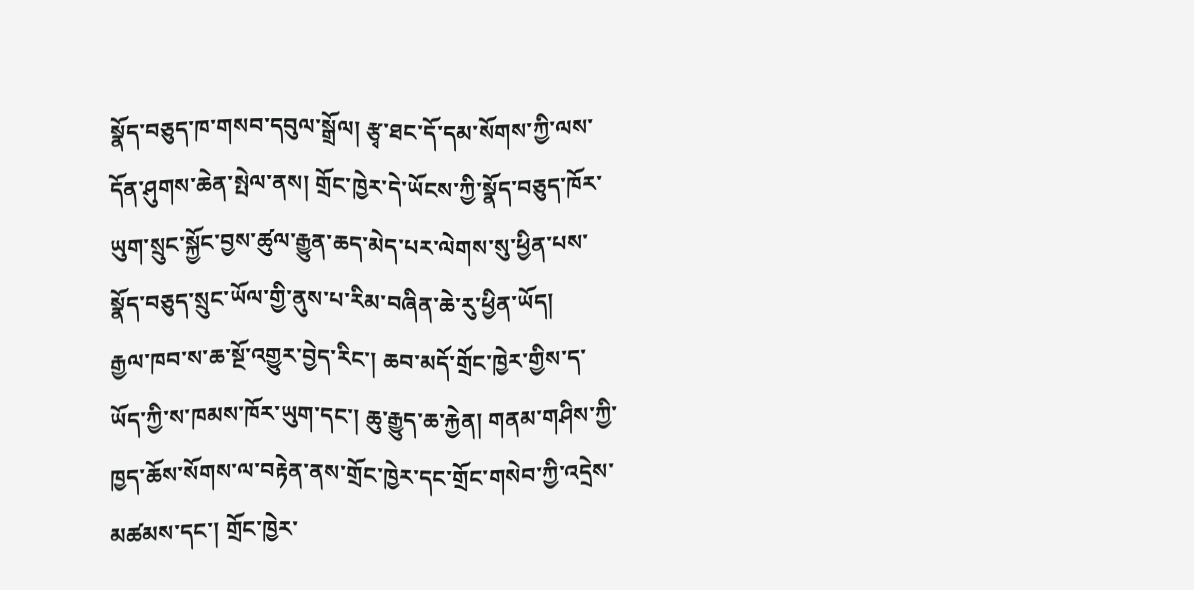སྣོད་བཅུད་ཁ་གསབ་དབུལ་སྒྲོལ། རྩྭ་ཐང་དོ་དམ་སོགས་ཀྱི་ལས་དོན་ཤུགས་ཆེན་སྤེལ་ནས། གྲོང་ཁྱེར་དེ་ཡོངས་ཀྱི་སྣོད་བཅུད་ཁོར་ཡུག་སྲུང་སྐྱོང་བྱས་ཚུལ་རྒྱུན་ཆད་མེད་པར་ལེགས་སུ་ཕྱིན་པས་སྣོད་བཅུད་སྲུང་ཡོལ་གྱི་ནུས་པ་རིམ་བཞིན་ཆེ་རུ་ཕྱིན་ཡོད།
རྒྱལ་ཁབ་ས་ཆ་སྔོ་འགྱུར་བྱེད་རིང་། ཆབ་མདོ་གྲོང་ཁྱེར་གྱིས་ད་ཡོད་ཀྱི་ས་ཁམས་ཁོར་ཡུག་དང་། ཆུ་རྒྱུད་ཆ་རྐྱེན། གནམ་གཤིས་ཀྱི་ཁྱད་ཆོས་སོགས་ལ་བརྟེན་ནས་གྲོང་ཁྱེར་དང་གྲོང་གསེབ་ཀྱི་འདྲེས་མཚམས་དང་། གྲོང་ཁྱེར་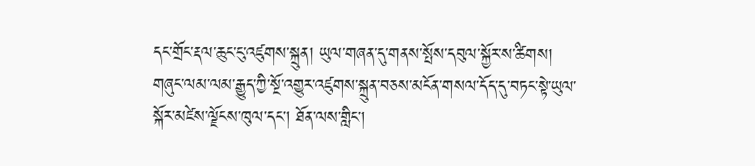དང་གྲོང་རྡལ་ཆུང་ངུ་འཛུགས་སྐྲུན། ཡུལ་གཞན་དུ་གནས་སྤོས་དབུལ་སྐྱོར་ས་ཚིགས། གཞུང་ལམ་ལམ་རྒྱུད་ཀྱི་སྔོ་འགྱུར་འཛུགས་སྐྲུན་བཅས་མངོན་གསལ་དོད་དུ་བཏང་སྟེ་ཡུལ་སྐོར་མཛེས་ལྗོངས་ཁུལ་དང་། ཐོན་ལས་གླིང་།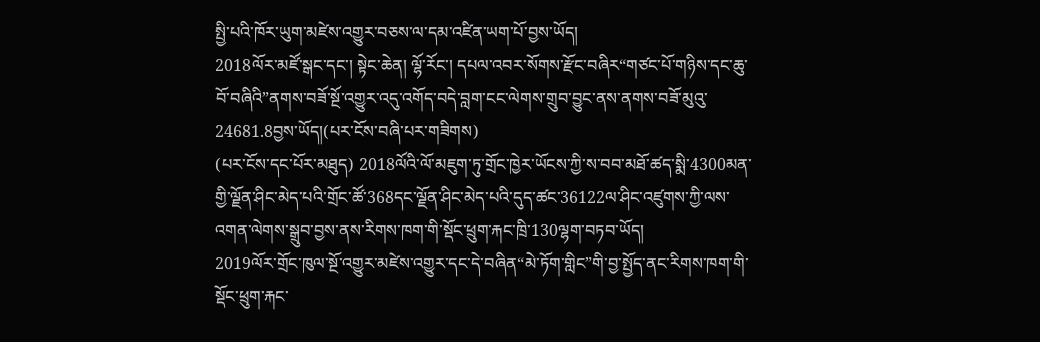སྤྱི་པའི་ཁོར་ཡུག་མཛེས་འགྱུར་བཅས་ལ་དམ་འཛིན་ཡག་པོ་བྱས་ཡོད།
2018ལོར་མཛོ་སྒང་དང་། སྟེང་ཆེན། ལྷོ་རོང་། དཔལ་འབར་སོགས་རྫོང་བཞིར“གཙང་པོ་གཉིས་དང་ཆུ་བོ་བཞིའི”ནགས་བཟོ་སྔོ་འགྱུར་འདུ་འགོད་བདེ་བླག་ངང་ལེགས་གྲུབ་བྱུང་ནས་ནགས་བཟོ་མུའུ་24681.8བྱས་ཡོད།(པར་ངོས་བཞི་པར་གཟིགས)
(པར་ངོས་དང་པོར་མཐུད) 2018ལོའི་ལོ་མཇུག་ཏུ་གྲོང་ཁྱེར་ཡོངས་ཀྱི་ས་བབ་མཐོ་ཚད་སྨི་4300མན་གྱི་ལྗོན་ཤིང་མེད་པའི་གྲོང་ཚོ་368དང་ལྗོན་ཤིང་མེད་པའི་དུད་ཚང་36122ལ་ཤིང་འཛུགས་ཀྱི་ལས་འགན་ལེགས་སྒྲུབ་བྱས་ནས་རིགས་ཁག་གི་སྡོང་ཕྲུག་རྐང་ཁྲི་130ལྷག་བཏབ་ཡོད།
2019ལོར་གྲོང་ཁུལ་སྔོ་འགྱུར་མཛེས་འགྱུར་དང་དེ་བཞིན“མེ་ཏོག་གླིང”གི་བྱ་སྤྱོད་ནང་རིགས་ཁག་གི་སྡོང་ཕྲུག་རྐང་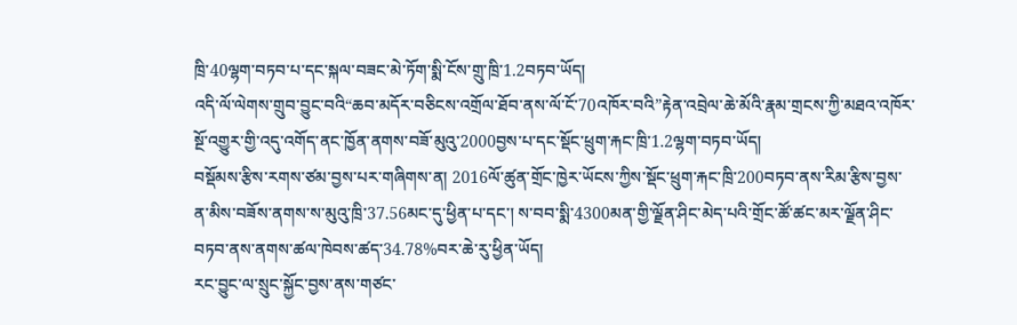ཁྲི་40ལྷག་བཏབ་པ་དང་སྐལ་བཟང་མེ་ཏོག་སྨི་ངོས་གྲུ་ཁྲི་1.2བཏབ་ཡོད།
འདི་ལོ་ལེགས་གྲུབ་བྱུང་བའི“ཆབ་མདོར་བཅིངས་འགྲོལ་ཐོབ་ནས་ལོ་ངོ་70འཁོར་བའི”རྟེན་འབྲེལ་ཆེ་མོའི་རྣམ་གྲངས་ཀྱི་མཐའ་འཁོར་སྔོ་འགྱུར་གྱི་འདུ་འགོད་ནང་ཁྱོན་ནགས་བཟོ་མུའུ་2000བྱས་པ་དང་སྡོང་ཕྲུག་རྐང་ཁྲི་1.2ལྷག་བཏབ་ཡོད།
བསྡོམས་རྩིས་རགས་ཙམ་བྱས་པར་གཞིགས་ན། 2016ལོ་ཚུན་གྲོང་ཁྱེར་ཡོངས་ཀྱིས་སྡོང་ཕྲུག་རྐང་ཁྲི་200བཏབ་ནས་རིམ་རྩིས་བྱས་ན་མིས་བཟོས་ནགས་ས་མུའུ་ཁྲི་37.56མང་དུ་ཕྱིན་པ་དང་། ས་བབ་སྨི་4300མན་གྱི་ལྗོན་ཤིང་མེད་པའི་གྲོང་ཚོ་ཚང་མར་ལྗོན་ཤིང་བཏབ་ནས་ནགས་ཚལ་ཁེབས་ཚད་34.78%བར་ཆེ་རུ་ཕྱིན་ཡོད།
རང་བྱུང་ལ་སྲུང་སྐྱོང་བྱས་ནས་གཙང་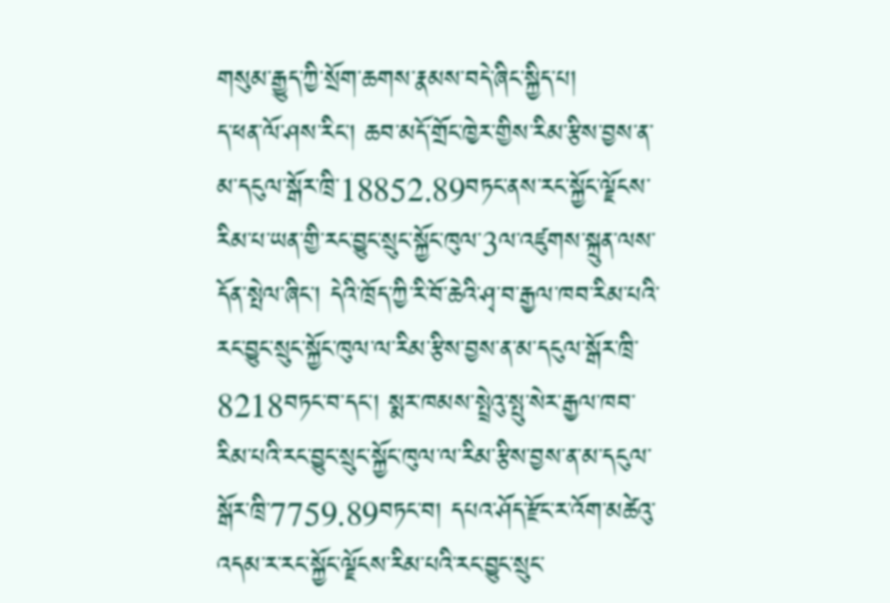གསུམ་རྒྱུད་ཀྱི་སྲོག་ཆགས་རྣམས་བདེ་ཞིང་སྐྱིད་པ།
ད་ཕན་ལོ་ཤས་རིང་། ཆབ་མདོ་གྲོང་ཁྱེར་གྱིས་རིམ་རྩིས་བྱས་ན་མ་དངུལ་སྒོར་ཁྲི་18852.89བཏང་ནས་རང་སྐྱོང་ལྗོངས་རིམ་པ་ཡན་གྱི་རང་བྱུང་སྲུང་སྐྱོང་ཁུལ་3ལ་འཛུགས་སྐྲུན་ལས་དོན་སྤེལ་ཞིང་། དེའི་ཁྲོད་ཀྱི་རི་བོ་ཆེའི་ཤྭ་བ་རྒྱལ་ཁབ་རིམ་པའི་རང་བྱུང་སྲུང་སྐྱོང་ཁུལ་ལ་རིམ་རྩིས་བྱས་ན་མ་དངུལ་སྒོར་ཁྲི་8218བཏང་བ་དང་། སྨར་ཁམས་སྤྲེའུ་སྤུ་སེར་རྒྱལ་ཁབ་རིམ་པའི་རང་བྱུང་སྲུང་སྐྱོང་ཁུལ་ལ་རིམ་རྩིས་བྱས་ན་མ་དངུལ་སྒོར་ཁྲི་7759.89བཏང་བ། དཔའ་ཤོད་རྫོང་ར་འོག་མཚེའུ་འདམ་ར་རང་སྐྱོང་ལྗོངས་རིམ་པའི་རང་བྱུང་སྲུང་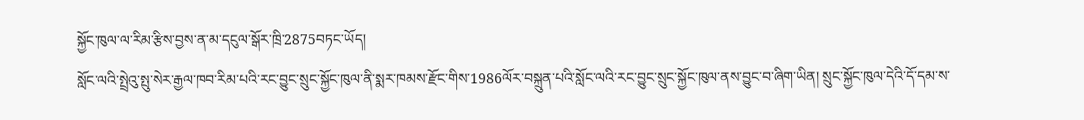སྐྱོང་ཁུལ་ལ་རིམ་རྩིས་བྱས་ན་མ་དངུལ་སྒོར་ཁྲི་2875བཏང་ཡོད།
སློང་ལའི་སྤྲེའུ་སྤུ་སེར་རྒྱལ་ཁབ་རིམ་པའི་རང་བྱུང་སྲུང་སྐྱོང་ཁུལ་ནི་སྨར་ཁམས་རྫོང་གིས་1986ལོར་བསྐྲུན་པའི་སློང་ལའི་རང་བྱུང་སྲུང་སྐྱོང་ཁུལ་ནས་བྱུང་བ་ཞིག་ཡིན། སྲུང་སྐྱོང་ཁུལ་དེའི་དོ་དམ་ས་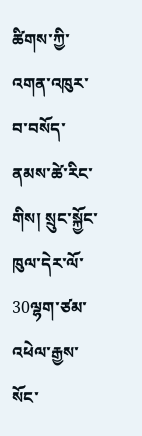ཚིགས་ཀྱི་འགན་འཁུར་བ་བསོད་ནམས་ཚེ་རིང་གིས། སྲུང་སྐྱོང་ཁུལ་དེར་ལོ་30ལྷག་ཙམ་འཕེལ་རྒྱས་སོང་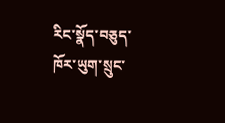རིང་སྣོད་བཅུད་ཁོར་ཡུག་སྲུང་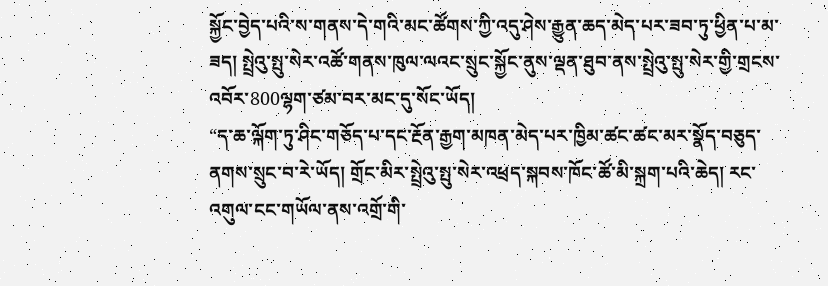སྐྱོང་བྱེད་པའི་ས་གནས་དེ་གའི་མང་ཚོགས་ཀྱི་འདུ་ཤེས་རྒྱུན་ཆད་མེད་པར་ཟབ་ཏུ་ཕྱིན་པ་མ་ཟད། སྤྲེའུ་སྤུ་སེར་འཚོ་གནས་ཁུལ་ལའང་སྲུང་སྐྱོང་ནུས་ལྡན་ཐུབ་ནས་སྤྲེའུ་སྤུ་སེར་གྱི་གྲངས་འབོར་800ལྷག་ཙམ་བར་མང་དུ་སོང་ཡོད།
“ད་ཆ་ལྐོག་ཏུ་ཤིང་གཅོད་པ་དང་རྔོན་རྒྱག་མཁན་མེད་པར་ཁྱིམ་ཚང་ཚང་མར་སྣོད་བཅུད་ནགས་སྲུང་བ་རེ་ཡོད། གྲོང་མིར་སྤྲེའུ་སྤུ་སེར་འཕྲད་སྐབས་ཁོང་ཚོ་མི་སྐྲག་པའི་ཆེད། རང་འགུལ་ངང་གཡོལ་ནས་འགྲོ་གི་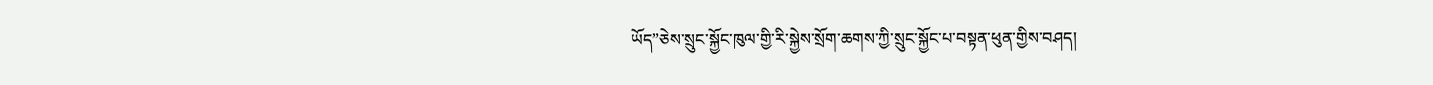ཡོད”ཅེས་སྲུང་སྐྱོང་ཁུལ་གྱི་རི་སྐྱེས་སྲོག་ཆགས་ཀྱི་སྲུང་སྐྱོང་པ་བསྟན་ཕུན་གྱིས་བཤད།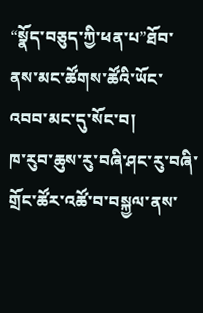“སྣོད་བཅུད་ཀྱི་ཕན་པ”ཐོབ་ནས་མང་ཚོགས་ཚོའི་ཡོང་འབབ་མང་དུ་སོང་བ།
ཁ་རུབ་ཆུས་རུ་བཞི་ཤང་རུ་བཞི་གྲོང་ཚོར་འཚོ་བ་བསྐྱལ་ནས་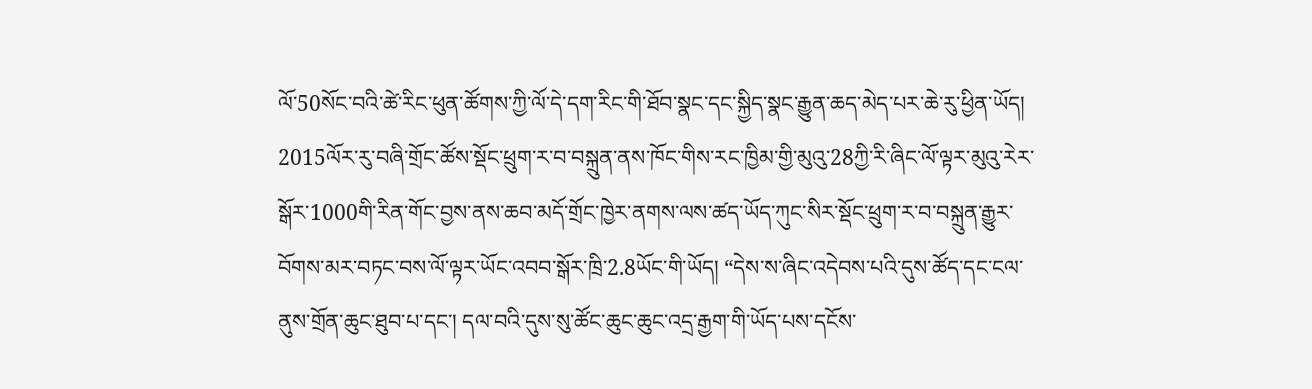ལོ་50སོང་བའི་ཚེ་རིང་ཕུན་ཚོགས་ཀྱི་ལོ་དེ་དག་རིང་གི་ཐོབ་སྣང་དང་སྐྱིད་སྣང་རྒྱུན་ཆད་མེད་པར་ཆེ་རུ་ཕྱིན་ཡོད།
2015ལོར་རུ་བཞི་གྲོང་ཚོས་སྡོང་ཕྲུག་ར་བ་བསྐྲུན་ནས་ཁོང་གིས་རང་ཁྱིམ་གྱི་མུའུ་28ཀྱི་རི་ཞིང་ལོ་ལྟར་མུའུ་རེར་སྒོར་1000གི་རིན་གོང་བྱས་ནས་ཆབ་མདོ་གྲོང་ཁྱེར་ནགས་ལས་ཚད་ཡོད་ཀུང་སིར་སྡོང་ཕྲུག་ར་བ་བསྐྲུན་རྒྱུར་བོགས་མར་བཏང་བས་ལོ་ལྟར་ཡོང་འབབ་སྒོར་ཁྲི་2.8ཡོང་གི་ཡོད། “དེས་ས་ཞིང་འདེབས་པའི་དུས་ཚོད་དང་ངལ་ནུས་གྲོན་ཆུང་ཐུབ་པ་དང་། དལ་བའི་དུས་སུ་ཚོང་ཆུང་ཆུང་འདྲ་རྒྱག་གི་ཡོད་པས་དངོས་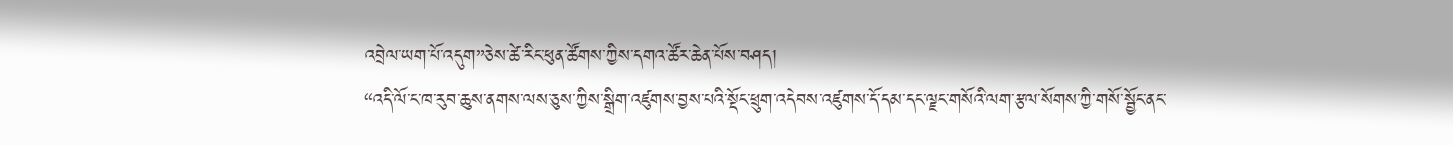འབྲེལ་ཡག་པོ་འདུག”ཅེས་ཚེ་རིང་ཕུན་ཚོགས་ཀྱིས་དགའ་ཚོར་ཆེན་པོས་བཤད།
“འདི་ལོ་ང་ཁ་རུབ་ཆུས་ནགས་ལས་ཅུས་ཀྱིས་སྒྲིག་འཛུགས་བྱས་པའི་སྡོང་ཕྲུག་འདེབས་འཛུགས་དོ་དམ་དང་ལྗང་གསོའི་ལག་རྩལ་སོགས་ཀྱི་གསོ་སྦྱོང་ནང་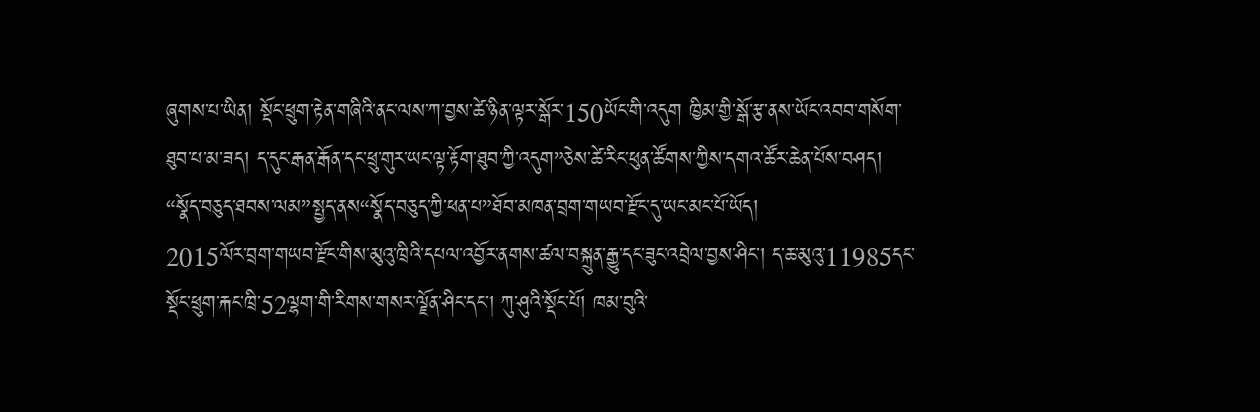ཞུགས་པ་ཡིན། སྡོང་ཕྲུག་རྟེན་གཞིའི་ནང་ལས་ཀ་བྱས་ཚེ་ཉིན་ལྟར་སྒོར་150ཡོང་གི་འདུག ཁྱིམ་གྱི་སྒོ་རྩ་ནས་ཡོང་འབབ་གསོག་ཐུབ་པ་མ་ཟད། ད་དུང་རྒན་རྒོན་དང་ཕྲུ་གུར་ཡང་ལྟ་རྟོག་ཐུབ་ཀྱི་འདུག”ཅེས་ཚེ་རིང་ཕུན་ཚོགས་ཀྱིས་དགའ་ཚོར་ཆེན་པོས་བཤད།
“སྣོད་བཅུད་ཐབས་ལམ”སྤྱད་ནས“སྣོད་བཅུད་ཀྱི་ཕན་པ”ཐོབ་མཁན་བྲག་གཡབ་རྫོང་དུ་ཡང་མང་པོ་ཡོད།
2015ལོར་བྲག་གཡབ་རྫོང་གིས་མུའུ་ཁྲིའི་དཔལ་འབྱོར་ནགས་ཚལ་བསྐྲུན་རྒྱུ་དང་ཟུང་འབྲེལ་བྱས་ཤིང་། ད་ཆ་མུའུ་11985དང་སྡོང་ཕྲུག་རྐང་ཁྲི་52ལྷག་གི་རིགས་གསར་ལྗོན་ཤིང་དང་། ཀུ་ཤུའི་སྡོང་པོ། ཁམ་བུའི་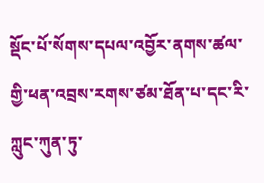སྡོང་པོ་སོགས་དཔལ་འབྱོར་ནགས་ཚལ་གྱི་ཕན་འབྲས་རགས་ཙམ་ཐོན་པ་དང་རི་ཀླུང་ཀུན་ཏུ་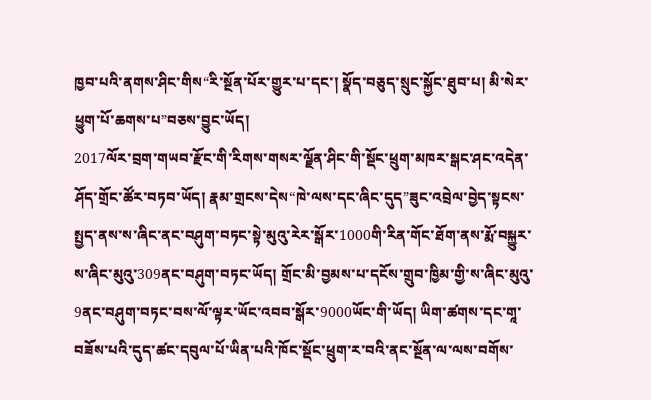ཁྱབ་པའི་ནགས་ཤིང་གིས“རི་སྔོན་པོར་གྱུར་པ་དང་། སྣོད་བཅུད་སྲུང་སྐྱོང་ཐུབ་པ། མི་སེར་ཕྱུག་པོ་ཆགས་པ”བཅས་བྱུང་ཡོད།
2017ལོར་བྲག་གཡབ་རྫོང་གི་རིགས་གསར་ལྗོན་ཤིང་གི་སྡོང་ཕྲུག་མཁར་སྒང་ཤང་འདེན་ཤོད་གྲོང་ཚོར་བཏབ་ཡོད། རྣམ་གྲངས་དེས“ཁེ་ལས་དང་ཞིང་དུད”ཟུང་འབྲེལ་བྱེད་སྟངས་སྤྱད་ནས་ས་ཞིང་ནང་བཤུག་བཏང་སྟེ་མུའུ་རེར་སྒོར་1000གི་རིན་གོང་ཐོག་ནས་རྨོ་བསྐྱུར་ས་ཞིང་མུའུ་309ནང་བཤུག་བཏང་ཡོད། གྲོང་མི་བྱམས་པ་དངོས་གྲུབ་ཁྱིམ་གྱི་ས་ཞིང་མུའུ་9ནང་བཤུག་བཏང་བས་ལོ་ལྟར་ཡོང་འབབ་སྒོར་9000ཡོང་གི་ཡོད། ཡིག་ཚགས་དང་གཱ་བཟོས་པའི་དུད་ཚང་དབུལ་པོ་ཡིན་པའི་ཁོང་སྡོང་ཕྲུག་ར་བའི་ནང་སྔོན་ལ་ལས་བགོས་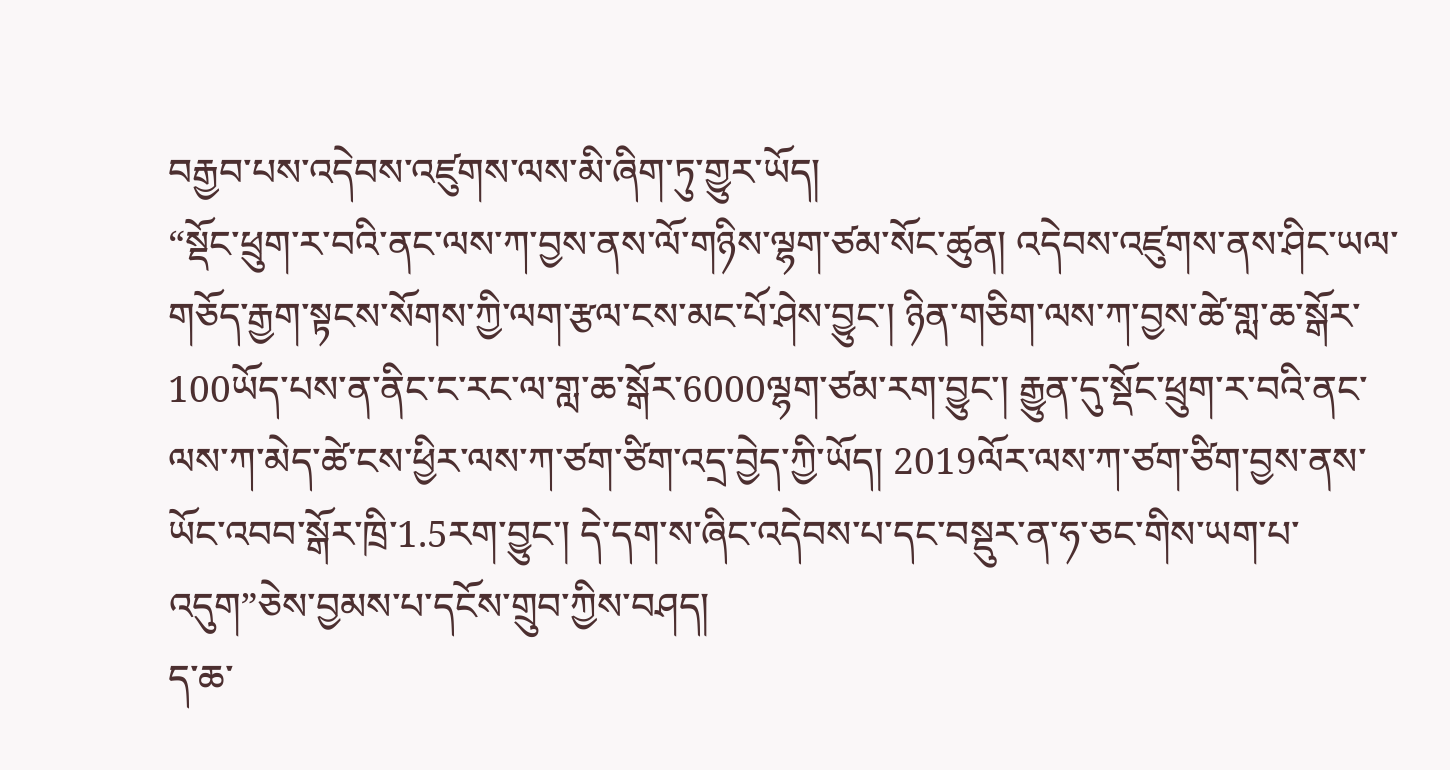བརྒྱབ་པས་འདེབས་འཛུགས་ལས་མི་ཞིག་ཏུ་གྱུར་ཡོད།
“སྡོང་ཕྲུག་ར་བའི་ནང་ལས་ཀ་བྱས་ནས་ལོ་གཉིས་ལྷག་ཙམ་སོང་ཚུན། འདེབས་འཛུགས་ནས་ཤིང་ཡལ་གཅོད་རྒྱག་སྟངས་སོགས་ཀྱི་ལག་རྩལ་ངས་མང་པོ་ཤེས་བྱུང་། ཉིན་གཅིག་ལས་ཀ་བྱས་ཚེ་གླ་ཆ་སྒོར་100ཡོད་པས་ན་ནིང་ང་རང་ལ་གླ་ཆ་སྒོར་6000ལྷག་ཙམ་རག་བྱུང་། རྒྱུན་དུ་སྡོང་ཕྲུག་ར་བའི་ནང་ལས་ཀ་མེད་ཚེ་ངས་ཕྱིར་ལས་ཀ་ཙག་ཙིག་འདྲ་བྱེད་ཀྱི་ཡོད། 2019ལོར་ལས་ཀ་ཙག་ཙིག་བྱས་ནས་ཡོང་འབབ་སྒོར་ཁྲི་1.5རག་བྱུང་། དེ་དག་ས་ཞིང་འདེབས་པ་དང་བསྡུར་ན་ཧ་ཅང་གིས་ཡག་པ་འདུག”ཅེས་བྱམས་པ་དངོས་གྲུབ་ཀྱིས་བཤད།
ད་ཆ་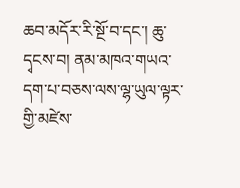ཆབ་མདོར་རི་སྔོ་བ་དང་། ཆུ་དྭངས་བ། ནམ་མཁའ་གཡའ་དག་པ་བཅས་ལས་ལྷ་ཡུལ་ལྟར་གྱི་མཛེས་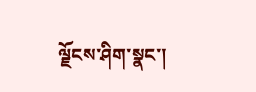ལྗོངས་ཤིག་སྣང་།